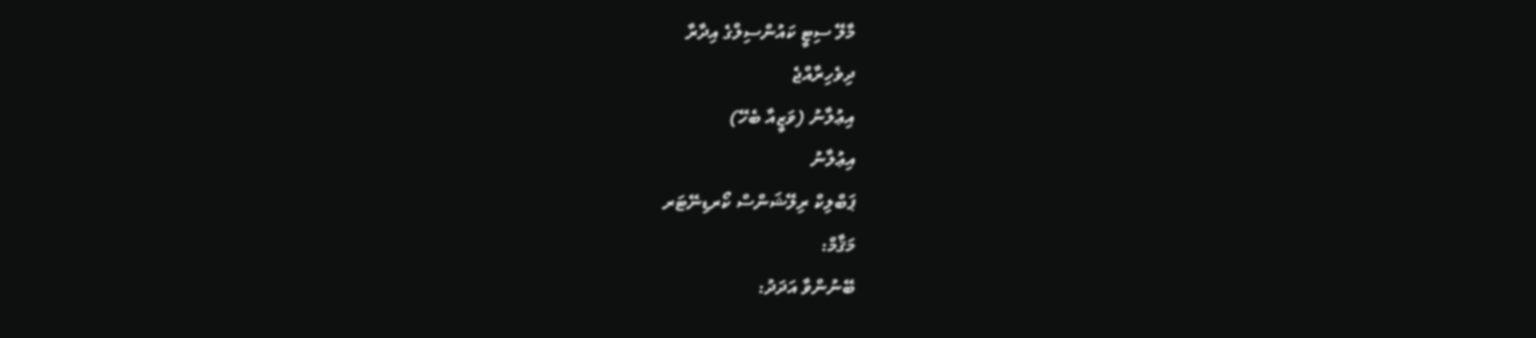މާލޭ ސިޓީ ކައުންސިލްގެ އިދާރާ
ދިވެހިރާއްޖެ
އިޢުލާނު (ވަޒީއާ ބެހޭ)
އިޢުލާނު
ޕަބްލިކް ރިލޭޝަންސް ކޯރޑިނޭޓަރ
މަޤާމް:
ބޭނުންވާ އަދަދު: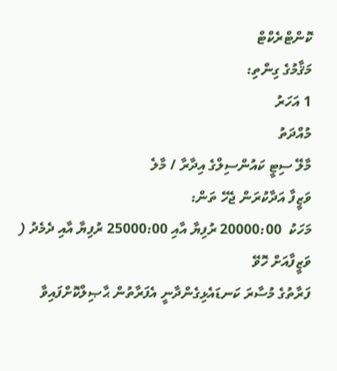ކޮންޓްރެކްޓް
މަޤާމުގެ ގިންތި:
1 އަހަރު
މުއްދަތު
މާލޭ ސިޓީ ކައުންސިލްގެ އިދާރާ / މާލެ
ވަޒީފާ އަދާކުރަން ޖެހޭ ތަން:
މަހަކު  20000:00 ރުފިޔާ އާއި 25000:00 ރުފިޔާ އާއި ދެމެދު ( ވަޒީފާއަށް ހޮވޭ
ފަރާތުގެ މުސާރަ ކަނޑައެޅިގެންދާނީ އެފަރާތުން ޙާޞިލްކޮށްފައިވާ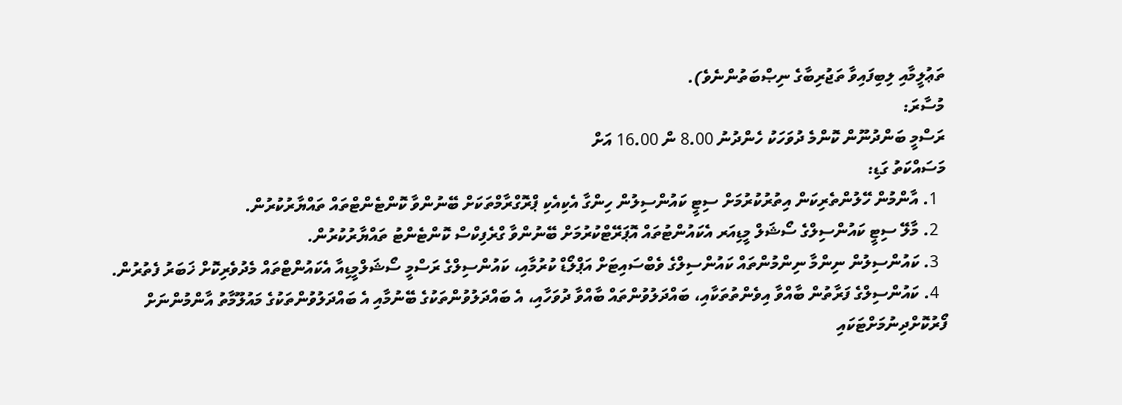ތަޢުލީމާއި ލިބިފައިވާ ތަޖުރިބާގެ ނިޞްބަތުންނެވެ).
މުސާރަ:
ރަސްމީ ބަންދުނޫން ކޮންމެ ދުވަހަކު ހެންދުނު 8.00 ން 16.00 އަށް
މަސައްކަތު ގަޑި:
  1. އާންމުން ހޭލުންތެރިކަން އިތުރުކުރުމަށް ސިޓީ ކައުންސިލުން ހިންގާ އެކިއެކި ޕްރޮގްރާމްތަކަށް ބޭނުންވާ ކޮންޓެންޓްތައް ތައްޔާރުކުރުން.
  2. މާލޭ ސިޓީ ކައުންސިލްގެ ސޯޝަލް މީޑިއަރ އެކައުންޓުތައް އޮޕަރޭޓްކުރުމަށް ބޭނުންވާ ގްރެފިކްސް ކޮންޓެންޓު ތައްޔާރުކުރުން.
  3. ކައުންސިލުން ނިންމާ ނިންމުންތައް ކައުންސިލްގެ ވެބްސައިޓަށް އަޕްލޯޑް ކުރުމާއި، ކައުންސިލްގެ ރަސްމީ ސޯޝަލްމީޑިއާ އެކައުންޓްތައް މެދުވެރިކޮށް ޚަބަރު ފެތުރުން.
  4. ކައުންސިލްގެ ފަރާތުން ބާއްވާ އިވެންތުތަކާއި، ބައްދަލުވުންތައް ބާއްވާ ދުވަހާއި، އެ ބައްދަލުވުންތަކުގެ ބޭނުމާއި އެ ބައްދަލުވުންތަކުގެ މައުލޫމާތު އާންމުންނަށް ފޯރުކޮށްދިނުމަށްޓަކައި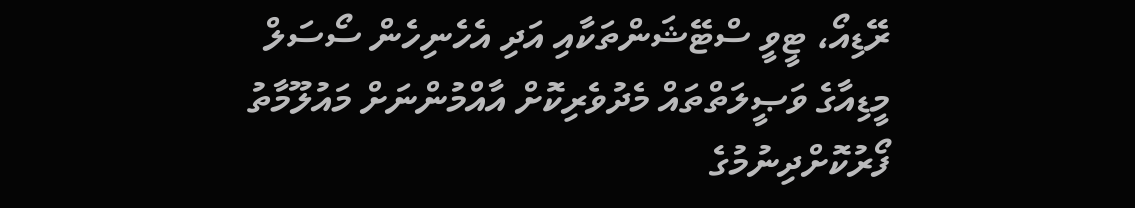ރޭޑިއޯ، ޓީވީ ސްޓޭޝަންތަކާއި އަދި އެހެނިހެން ސޯސަލް މީޑިއާގެ ވަޞީލަތްތައް މެދުވެރިކޮށް އާއްމުންނަށް މައުލޫމާތު ފޯރުކޮށްދިނުމުގެ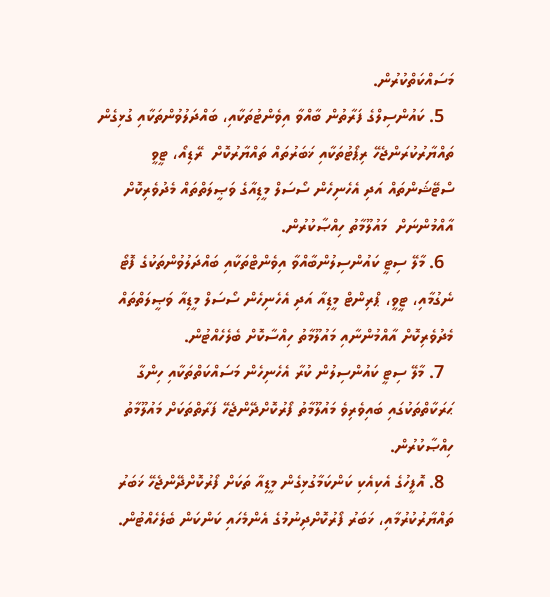މަސައްކަތްކުރުން.
  5. ކައުންސިލްގެ ފަރާތުން ބާއްވާ އިވެންޓުތަކާއި، ބައްދަލުވުންތަކާއި ގުޅިގެން ތައްޔާރުކުރަންޖެހޭ ރިޕޯޓުތަކާއި ޚަބަރުތައް ތައްޔާރުކޮށް  ރޭޑިއޯ، ޓީވީ ސްޓޭޝަންތައް އަދި އެހެނިހެން ސޯސަލް މީޑިއާގެ ވަޞީލަތްތައް މެދުވެރިކޮށް އާއްމުންނަށް  މައުލޫމާތު ހިއްޞާކުރުން.
  6. މާލޭ ސިޓީ ކައުންސިލުންބާއްވާ އިވެންޓްތަކާއި ބައްދަލުވުންތަކުގެ ފޮޓޯ ނެގުމާއި، ޓީވީ، ޕްރިންޓް މީޑިއާ އަދި އެހެނިހެން ސޯސަލް މީޑިއާ ވަޞީލަތްތައް މެދުވެރިކޮށް އާއްމުންނާއި މައުލޫމާތު ހިއްސާކޮށް ބެލެހެއްޓުން.
  7. މާލޭ ސިޓީ ކައުންސިލުން ކުރާ އެހެނިހެން މަސައްކަތްތަކާއި ހިންގާ ޙަރަކާތްތަކުގައި ބައިވެރިވެ މައުލޫމާތު ފޯރުކޮށްދޭންޖެހޭ ފަރާތްތަކަށް މައުލޫމާތު ހިއްޞާކުރުން.
  8. އޮފީހުގެ އެކިއެކި ކަންކަމާގުޅިގެން މީޑިއާ ތަކަށް ފޯރުކޮށްދޭންޖެހޭ ޚަބަރު ތައްޔާރުކުރުމާއި، ޚަބަރު ފޯރުކޮށްދިނުމުގެ އެންމެހައި ކަންކަން ބެލެހެއްޓުން.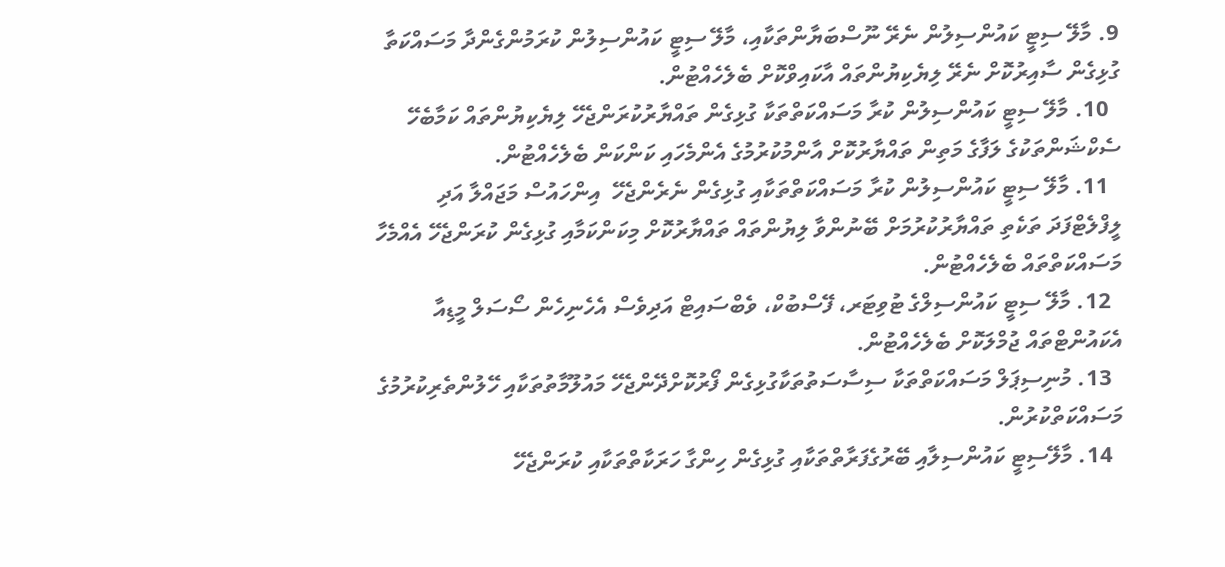9. މާލޭ ސިޓީ ކައުންސިލުން ނެރޭ ނޫސްބަޔާންތަކާއި، މާލޭ ސިޓީ ކައުންސިލުން ކުރަމުންގެންދާ މަސައްކަތާ ގުޅިގެން ސާއިރުކޮށް ނެރޭ ލިޔެކިޔުންތައް އާކައިވްކޮށް ބެލެހެއްޓުން.
  10. މާލޭ ސިޓީ ކައުންސިލުން ކުރާ މަސައްކަތްތަކާ ގުޅިގެން ތައްޔާރުކުރަންޖެހޭ ލިޔެކިޔުންތައް ކަމާބެހޭ ސެކްޝަންތަކުގެ ލަފާގެ މަތިން ތައްޔާރުކޮށް އާންމުކުރުމުގެ އެންމެހައި ކަންކަން ބެލެހެއްޓުން.
  11. މާލޭ ސިޓީ ކައުންސިލުން ކުރާ މަސައްކަތްތަކާއި ގުޅިގެން ނެރެންޖެހޭ  އިންހައުސް މަޖައްލާ އަދި ލީފްލެޓްފަދަ ތަކެތި ތައްޔާރުކުރުމަށް ބޭނުންވާ ލިޔުންތައް ތައްޔާރުކޮށް މިކަންކަމާއި ގުޅިގެން ކުރަންޖެހޭ އެއްމެހާ މަސައްކަތްތައް ބެލެހެއްޓުން.
  12. މާލޭ ސިޓީ ކައުންސިލްގެ ޓުވިޓަރ، ފޭސްބުކް، ވެބްސައިޓް އަދިވެސް އެހެނިހެން ސޯސަލް މީޑިއާ އެކައުންޓްތައް ޖުމްލަކޮށް ބެލެހެއްޓުން.
  13. މުނިސިޕަލް މަސައްކަތްތަކާ ސިސާސަތުތަކާގުޅިގެން ފޯރުކޮށްދޭންޖެހޭ މައުލޫމާތުތަކާއި ހޭލުންތެރިކުރުމުގެ މަސައްކަތްކުރުން.
  14. މާލޭސިޓީ ކައުންސިލާއި ބޭރުގެފަރާތްތަކާއި ގުޅިގެން ހިންގާ ހަރަކާތްތަކާއި ކުރަންޖެހޭ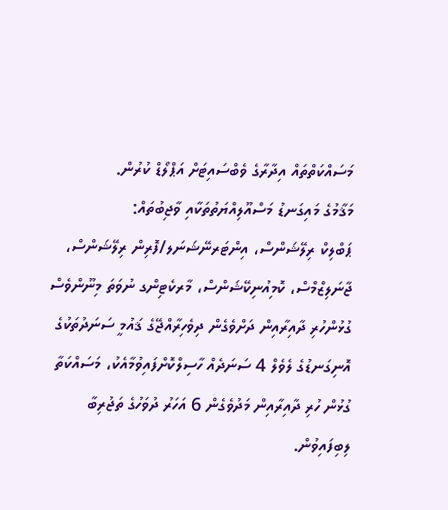މަސައްކަތްތައް އިދާރާގެ ވެބްސައިޓަށް އަޕްލޯޑް ކުރުން.
މަޤާމުގެ މައިގަނޑު މަސްއޫލިއްޔަތުތަކާއި ވާޖިބުތައް:
ޕަބްލިކް ރިލޭޝަންސް، އިންޓަރނޭޝަނަލ/ފޮރިން ރިލޭޝަންސް، ޖާނަލިޒްމްސް، ކޮމިއުނިކޭޝަންސް، މާރކެޓިންގ ނުވަތަ މިނޫންވެސް ގުޅުންހުރި ދާއިރާއިން ދަށްވެގެން ދިވެހިރާއްޖޭގެ ޤައުމީ ސަނަދުތަކުގެ އޮނިގަނޑުގެ ލެވެލް 4 ސަނަދެއް ހާސިލްކޮށްފައިވުމާއެކު، މަސައްކަތާ ގުޅުން ހުރި ދާއިރާއިން މަދުވެގެން 6 އަހަރު ދުވަހުގެ ތަޖުރިބާ ލިބިފައިވުން.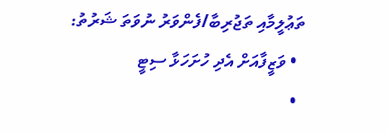ތަޢުލީމާއި ތަޖުރިބާ/ފެންވަރު ނުވަތަ ޝަރުތު:
  • ވަޒީފާއަށް އެދި ހުށަހަޅާ ސިޓީ
  •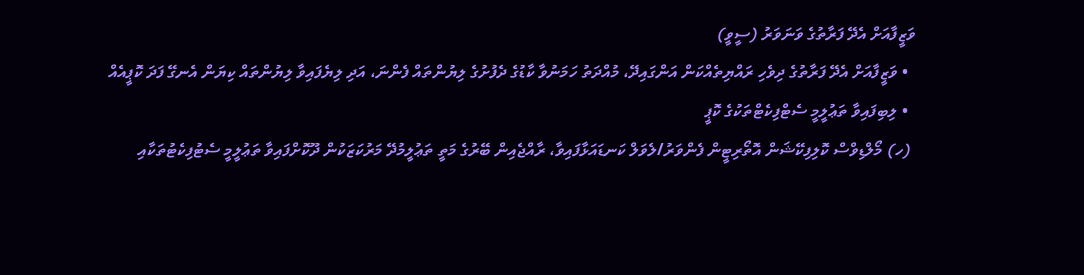ވަޒީފާއަށް އެދޭ ފަރާތުގެ ވަނަވަރު (ސީވީ)
  • ވަޒީފާއަށް އެދޭ ފަރާތުގެ ދިވެހި ރައްޔިތެއްކަން އަންގައިދޭ، މުއްދަތު ހަމަނުވާ ކާޑުގެ ދެފުށުގެ ލިޔުންތައް ފެންނަ، އަދި ލިޔެފައިވާ ލިޔުންތައް ކިޔަން އެނގޭ ފަދަ ކޮޕީއެއް
  • ލިބިފައިވާ ތަޢުލީމީ ސެޓްފިކެޓްތަކުގެ ކޮޕީ
 (ހ) މޯލްޑިވްސް ކޮލިފިކޭޝަން އޮތޯރިޓީން ފެންވަރު/ލެވަލް ކަނޑައަޅާފައިވާ، ރާއްޖެއިން ބޭރުގެ މަތީ ތަޢުލީމުދޭ މަރުކަޒަކުން ދޫކޮށްފައިވާ ތަޢުލީމީ ސެޓުފިކެޓުތަކާއި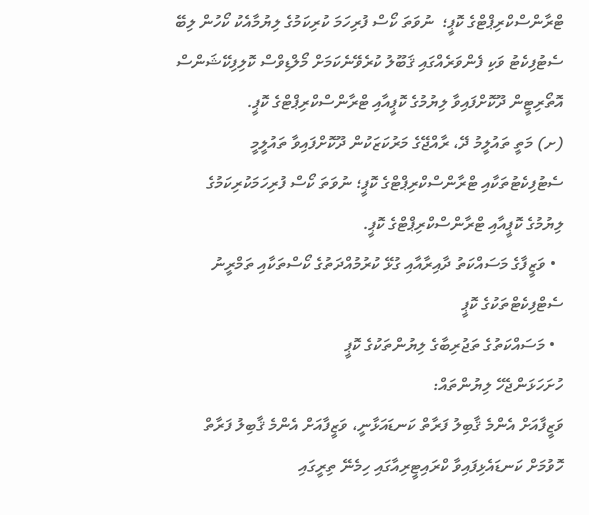ޓްރާންސްކްރިޕްޓްގެ ކޮޕީ؛  ނުވަތަ ކޯސް ފުރިހަމަ ކުރިކަމުގެ ލިޔުމާއެކު ކޯހުން ލިބޭ ސެޓުފިކެޓު ވަކި ފެންވަރެއްގައި ޤަބޫލު ކުރެވޭނެކަމަށް މޯލްޑިވްސް ކޮލިފިކޭޝަންސް އޮތޯރިޓީން ދޫކޮށްފައިވާ ލިޔުމުގެ ކޮޕީއާއި ޓްރާންސްކްރިޕްޓްގެ ކޮޕީ.
(ށ) މަތީ ތައުލީމު ދޭ، ރާއްޖޭގެ މަރުކަޒަކުން ދޫކޮށްފައިވާ ތައުލީމީ ސެޓުފިކެޓުތަކާއި ޓްރާންސްކްރިޕްޓްގެ ކޮޕީ؛ ނުވަތަ ކޯސް ފުރިހަމަކުރިކަމުގެ ލިޔުމުގެ ކޮޕީއާއި ޓްރާންސްކްރިޕްޓްގެ ކޮޕީ.
  • ވަޒީފާގެ މަސައްކަތު ދާއިރާއާއި ގުޅޭ ކުރުމުއްދަތުގެ ކޯސްތަކާއި ތަމްރީނު ސެޓްފިކެޓްތަކުގެ ކޮޕީ
  • މަސައްކަތުގެ ތަޖުރިބާގެ ލިޔުންތަކުގެ ކޮޕީ
ހުށަހަޅަންޖެހޭ ލިޔުންތައް:
ވަޒީފާއަށް އެންމެ ޤާބިލު ފަރާތް ކަނޑައަޅާނީ، ވަޒީފާއަށް އެންމެ ޤާބިލު ފަރާތް ހޮވުމަށް ކަނޑައެޅިފައިވާ ކްރައިޓީރިއާގައި ހިމެނޭ ތިރީގައި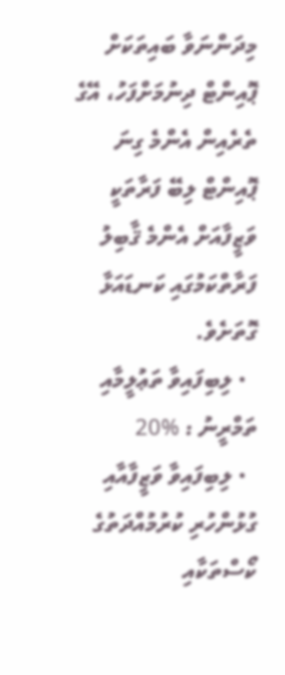މިދަންނަވާ ބައިތަކަށް ޕޮއިންޓް ދިނުމަށްފަހު، އޭގެ ތެރެއިން އެންމެ ގިނަ ޕޮއިންޓް ލިބޭ ފަރާތަކީ ވަޒީފާއަށް އެންމެ ޤާބިލު ފަރާތްކަމުގައި ކަނޑައަޅާ ގޮތަށެވެ.
  • ލިބިފައިވާ ތަޢުލީމާއި ތަމްރީނު : %20
  • ލިބިފައިވާ ވަޒީފާއާއި ގުޅުންހުރި ކުރުމުއްދަތުގެ ކޯސްތަކާއި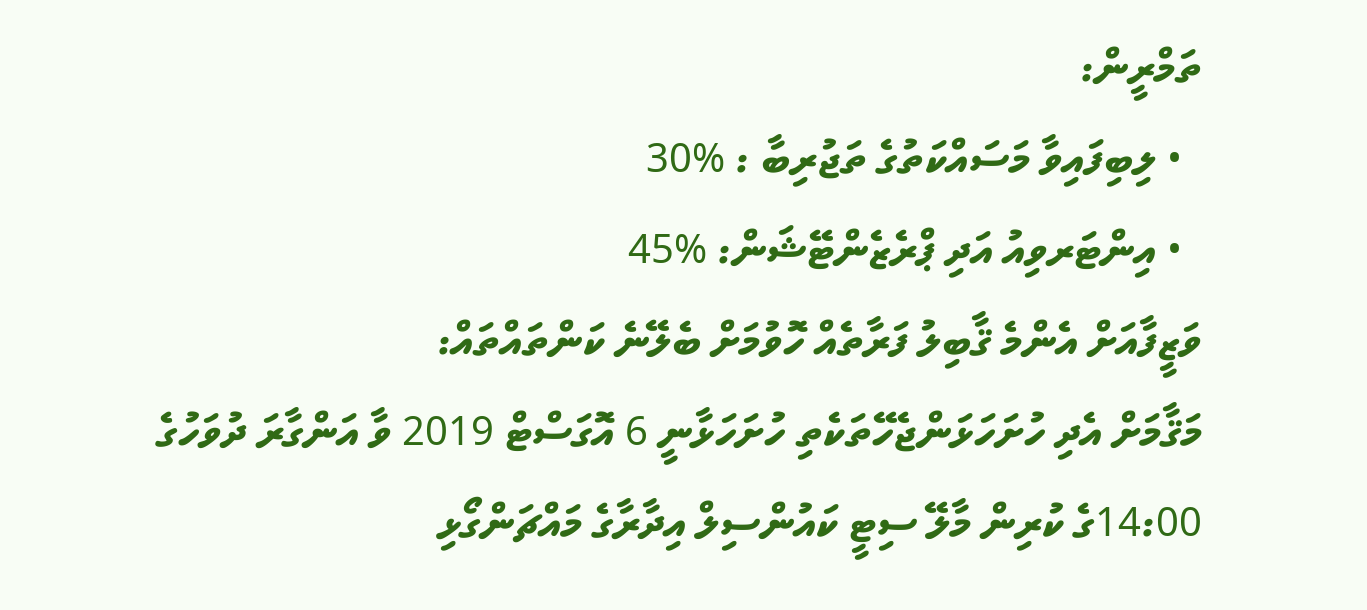ތަމްރީން:
  • ލިބިފައިވާ މަސައްކަތުގެ ތަޖުރިބާ : %30
  • އިންޓަރވިއު އަދި ޕްރެޒެންޓޭޝަން: %45
ވަޒީފާއަށް އެންމެ ޤާބިލު ފަރާތެއް ހޮވުމަށް ބެލޭނެ ކަންތައްތައް:
މަޤާމަށް އެދި ހުށަހަޅަންޖެހޭތަކެތި ހުށަހަޅާނީ 6 އޮގަސްޓް 2019 ވާ އަންގާރަ ދުވަހުގެ 14:00ގެ ކުރިން މާލޭ ސިޓީ ކައުންސިލް އިދާރާގެ މައްޗަންގޯޅި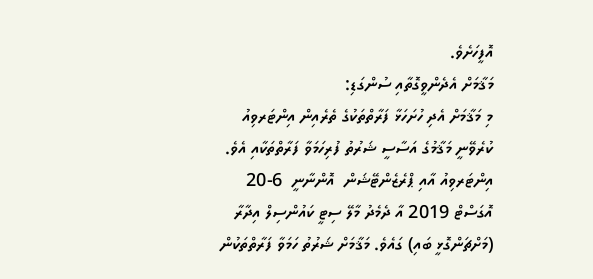އޮފީހަށެވެ.
މަޤާމަށް އެދެންވީގޮތާއި ސުންގަޑި:
މި މަޤާމަށް އެދި ހުށަހަޅާ ފަރާތްތަކުގެ ތެރެއިން އިންޓަރވިއު ކުރެވޭނީ މަޤާމުގެ އަސާސީ ޝަރުތު ފުރިހަމަވާ ފަރާތްތަކާއި އެވެ. އިންޓަރވިއު އާއި ޕްރެޒެންޓޭޝަން  އޮންނާނީ  6-20 އޮގަސްޓް 2019 އާ ދެމެދު މާލޭ ސިޓީ ކައުންސިލް އިދާރާ (މަށްޗަންގޮޅީ ބައި) ގައެވެ. މަޤާމަށް ޝަރުތު ހަމަވާ ފަރާތްތަކުން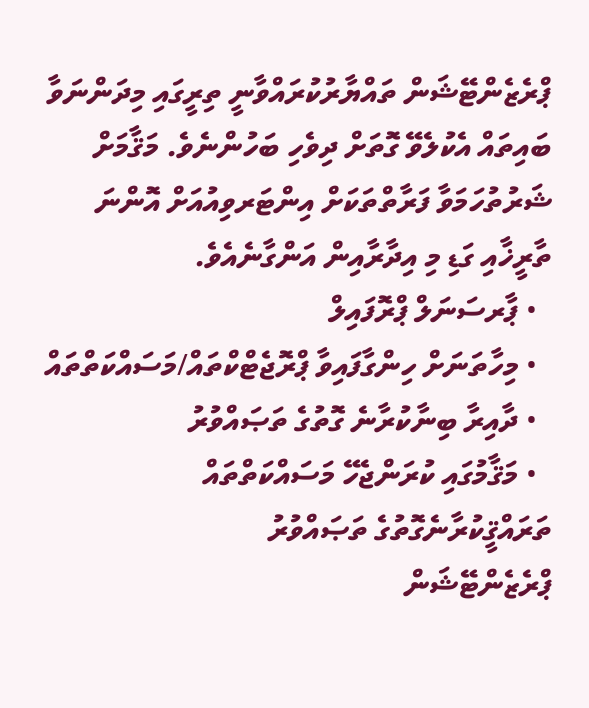ޕްރެޒެންޓޭޝަން ތައްޔާރުކުރައްވާނީ ތިރީގައި މިދަންނަވާ ބައިތައް އެކުލެވޭ ގޮތަށް ދިވެހި ބަހުންނެވެ. މަޤާމަށް ޝަރުތުހަމަވާ ފަރާތްތަކަށް އިންޓަރވިއުއަށް އޮންނަ ތާރީޚާއި ގަޑި މި އިދާރާއިން އަންގާނެއެވެ.
  • ޕާރސަނަލް ޕްރޮފައިލް
  • މިހާތަނަށް ހިންގާފައިވާ ޕްރޮޖެޓްކްތައް/މަސައްކަތްތައް
  • ދާއިރާ ބިނާކުރާނެ ގޮތުގެ ތަޞައްވުރު
  • މަޤާމުގައި ކުރަންޖެހޭ މަސައްކަތްތައް ތަރައްޤީކުރާނެގޮތުގެ ތަޞައްވުރު
ޕްރެޒެންޓޭޝަން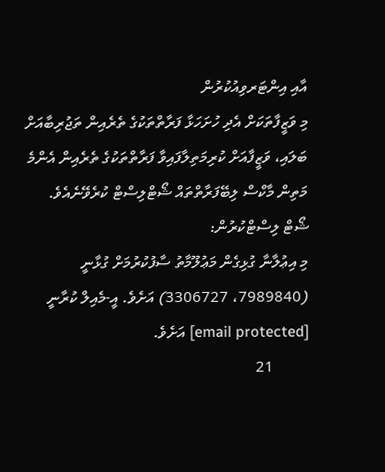އާއި އިންޓަރވިއުކުރުން
މި ވަޒީފާތަކަށް އެދި ހުށަހަޅާ ފަރާތްތަކުގެ ތެރެއިން ތަޖުރިބާއަށް ބަލައި، ވަޒީފާއަށް ކުރިމަތިލާފައިވާ ފަރާތްތަކުގެ ތެރެއިން އެންމެ މަތިން މާކްސް ލިބޭފަރާތްތައް ޝޯޓްލިސްޓް ކުރެވޭނެއެވެ.
ޝޯޓް ލިސްޓްކުރުން:
މި އިޢުލާނާ ގުޅިގެން މަޢުލޫމާތު ސާފުކުރުމަށް ގުޅާނީ (7989840، 3306727) އަށެވެ. އީ-މެއިލް ކުރާނީ [email protected] އަށެވެ.
         21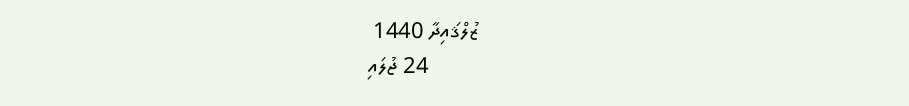ޒުލްޤައިދާ 1440
         24 ޖުލައި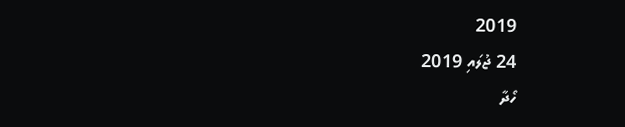2019
24 ޖުލައި 2019
ހޯދާ